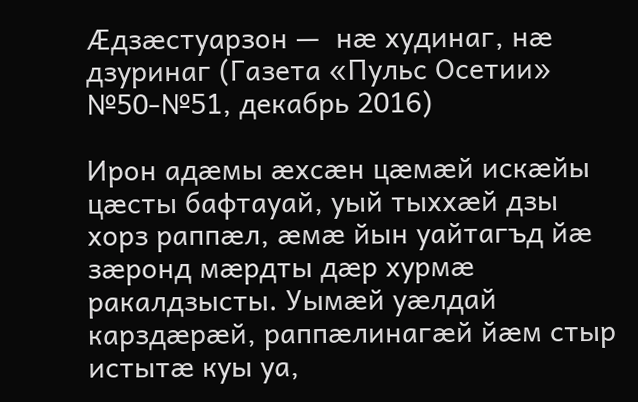Æдзæстуарзон —  нæ худинаг, нæ дзуринаг (Газета «Пульс Осетии» №50-№51, декабрь 2016)

Ирон адæмы æхсæн цæмæй искæйы цæсты бафтауай, уый тыххæй дзы хорз раппæл, æмæ йын уайтагъд йæ зæронд мæрдты дæр хурмæ ракалдзысты. Уымæй уæлдай карздæрæй, раппæлинагæй йæм стыр истытæ куы уа,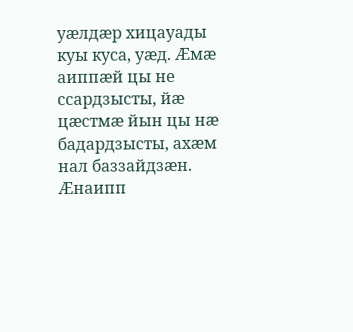уæлдæр хицауады куы куса, уæд. Æмæ аиппæй цы не ссардзысты, йæ цæстмæ йын цы нæ бадардзысты, ахæм нал баззайдзæн. Æнаипп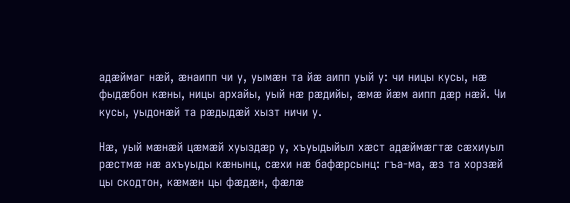адæймаг нæй, æнаипп чи у, уымæн та йæ аипп уый у: чи ницы кусы, нæ фыдæбон кæны, ницы архайы, уый нæ рæдийы, æмæ йæм аипп дæр нæй. Чи кусы, уыдонæй та рæдыдæй хызт ничи у.

Нæ, уый мæнæй цæмæй хуыздæр у, хъуыдыйыл хæст адæймæгтæ сæхиуыл рæстмæ нæ ахъуыды кæнынц, сæхи нæ бафæрсынц: гъа-ма, æз та хорзæй цы скодтон, кæмæн цы фæдæн, фæлæ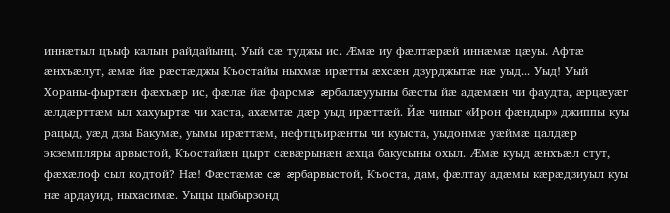иннæтыл цъыф калын райдайынц. Уый сæ туджы ис. Æмæ иу фæлтæрæй иннæмæ цæуы. Афтæ æнхъæлут, æмæ йæ рæстæджы Къостайы ныхмæ ирæтты æхсæн дзурджытæ нæ уыд... Уыд! Уый Хораны-фыртæн фæхъæр ис, фæлæ йæ фарсмæ æрбалæууыны бæсты йæ адæмæн чи фаудта, æрцæуæг æлдæрттæм ыл хахуыртæ чи хаста, ахæмтæ дæр уыд ирæттæй. Йæ чиныг «Ирон фæндыр» джиппы куы рацыд, уæд дзы Бакумæ, уымы ирæттæм, нефтцъирæнты чи куыста, уыдонмæ уæймæ цалдæр экземпляры арвыстой, Къостайæн цырт сæвæрынæн æхца бакусыны охыл. Æмæ куыд æнхъæл стут, фæхæлоф сыл кодтой? Нæ! Фæстæмæ сæ æрбарвыстой, Къоста, дам, фæлтау адæмы кæрæдзиуыл куы нæ ардауид, ныхасимæ. Уыцы цыбырзонд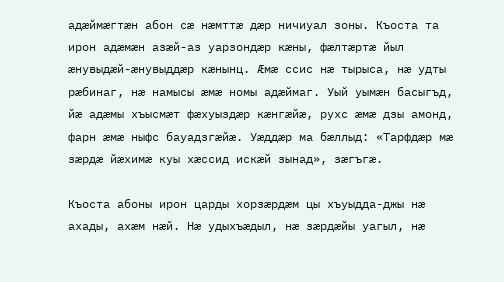адæймæгтæн абон сæ нæмттæ дæр ничиуал зоны. Къоста та ирон адæмæн азæй-аз уарзондæр кæны, фæлтæртæ йыл æнувыдæй-æнувыддæр кæнынц. Æмæ ссис нæ тырыса, нæ удты рæбинаг, нæ намысы æмæ номы адæймаг. Уый уымæн басыгъд, йæ адæмы хъысмæт фæхуыздæр кæнгæйæ, рухс æмæ дзы амонд, фарн æмæ ныфс бауадзгæйæ. Уæддæр ма бæллыд: «Тарфдæр мæ зæрдæ йæхимæ куы хæссид искæй зынад», зæгъгæ.

Къоста абоны ирон царды хорзæрдæм цы хъуыдда-джы нæ ахады, ахæм нæй. Нæ удыхъæдыл, нæ зæрдæйы уагыл, нæ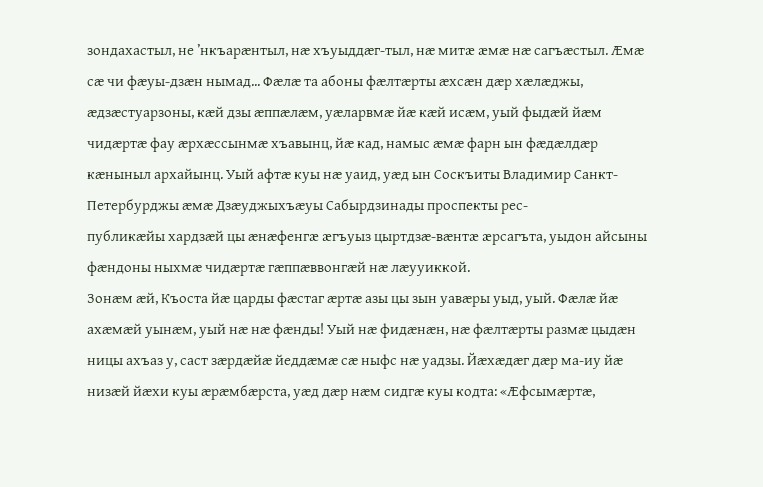зондахастыл, не ’нкъарæнтыл, нæ хъуыддæг-тыл, нæ митæ æмæ нæ сагъæстыл. Æмæ сæ чи фæуы-дзæн нымад... Фæлæ та абоны фæлтæрты æхсæн дæр хæлæджы, æдзæстуарзоны, кæй дзы æппæлæм, уæларвмæ йæ кæй исæм, уый фыдæй йæм чидæртæ фау æрхæссынмæ хъавынц, йæ кад, намыс æмæ фарн ын фæдæлдæр кæныныл архайынц. Уый афтæ куы нæ уаид, уæд ын Соскъиты Владимир Санкт-Петербурджы æмæ Дзæуджыхъæуы Сабырдзинады проспекты рес-
публикæйы хардзæй цы æнæфенгæ æгъуыз цыртдзæ-вæнтæ æрсагъта, уыдон айсыны фæндоны ныхмæ чидæртæ гæппæввонгæй нæ лæууиккой.
Зонæм æй, Къоста йæ царды фæстаг æртæ азы цы зын уавæры уыд, уый. Фæлæ йæ ахæмæй уынæм, уый нæ нæ фæнды! Уый нæ фидæнæн, нæ фæлтæрты размæ цыдæн ницы ахъаз у, саст зæрдæйæ йеддæмæ сæ ныфс нæ уадзы. Йæхæдæг дæр ма-иу йæ низæй йæхи куы æрæмбæрста, уæд дæр нæм сидгæ куы кодта: «Æфсымæртæ,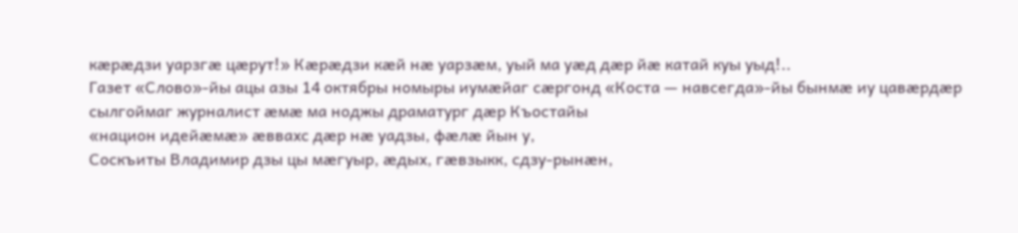кæрæдзи уарзгæ цæрут!» Кæрæдзи кæй нæ уарзæм, уый ма уæд дæр йæ катай куы уыд!..
Газет «Слово»-йы ацы азы 14 октябры номыры иумæйаг сæргонд «Коста — навсегда»-йы бынмæ иу цавæрдæр сылгоймаг журналист æмæ ма ноджы драматург дæр Къостайы
«национ идейæмæ» æввахс дæр нæ уадзы, фæлæ йын у,
Соскъиты Владимир дзы цы мæгуыр, æдых, гæвзыкк, сдзу-рынæн,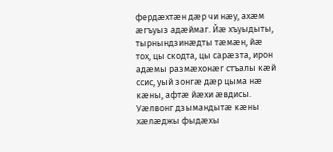фердæхтæн дæр чи нæу, ахæм æгъуыз адæймаг. Йæ хъуыдыты, тырнындзинæдты тæмæн, йæ тох, цы скодта, цы сарæзта, ирон адæмы размæхонæг стъалы кæй ссис, уый зонгæ дæр цыма нæ кæны, афтæ йæхи æвдисы. Уæлвонг дзымандытæ кæны хæлæджы фыдæхы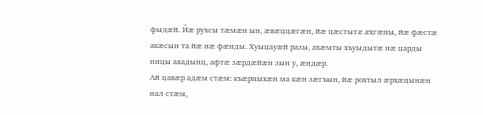фыдæй. Йæ рухсы тæмæн ын, æвæццæгæн, йæ цæстытæ æхгæны, йæ фæстæ акæсын та йæ нæ фæнды. Хуыцауæй разы, ахæмты хъуыдытæ нæ царды ницы ахадынц, афтæ зæрдæйæн зын у, æндæр.
Ай цавæр адæм стæм: къæрныхæн ма кæн зæгъын, йæ рохтыл æрхæцынæн нал стæм,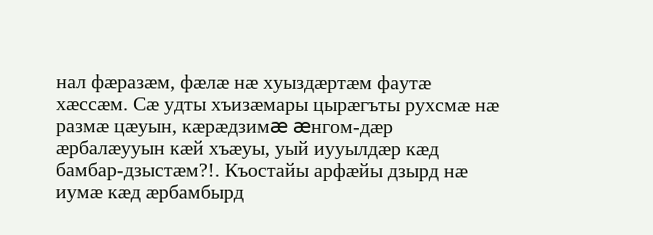нал фæразæм, фæлæ нæ хуыздæртæм фаутæ хæссæм. Сæ удты хъизæмары цырæгъты рухсмæ нæ размæ цæуын, кæрæдзимæ æнгом-дæр æрбалæууын кæй хъæуы, уый иууылдæр кæд бамбар-дзыстæм?!. Къостайы арфæйы дзырд нæ иумæ кæд æрбамбырд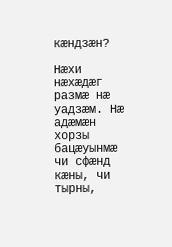кæндзæн?

Нæхи нæхæдæг размæ нæ уадзæм. Нæ адæмæн хорзы бацæуынмæ чи сфæнд кæны, чи тырны,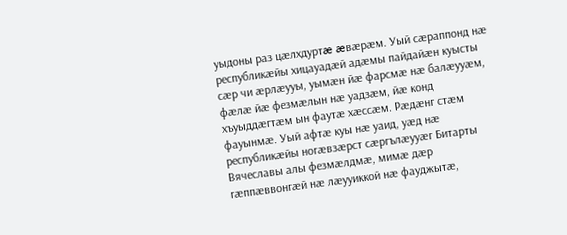уыдоны раз цæлхдуртæ æвæрæм. Уый сæраппонд нæ республикæйы хицауадæй адæмы пайдайæн куысты сæр чи æрлæууы, уымæн йæ фарсмæ нæ балæууæм, фæлæ йæ фезмæлын нæ уадзæм, йæ конд хъуыддæгтæм ын фаутæ хæссæм. Рæдæнг стæм фауынмæ. Уый афтæ куы нæ уаид, уæд нæ республикæйы ногæвзæрст сæргълæууæг Битарты Вячеславы алы фезмæлдмæ, мимæ дæр гæппæввонгæй нæ лæууиккой нæ фауджытæ,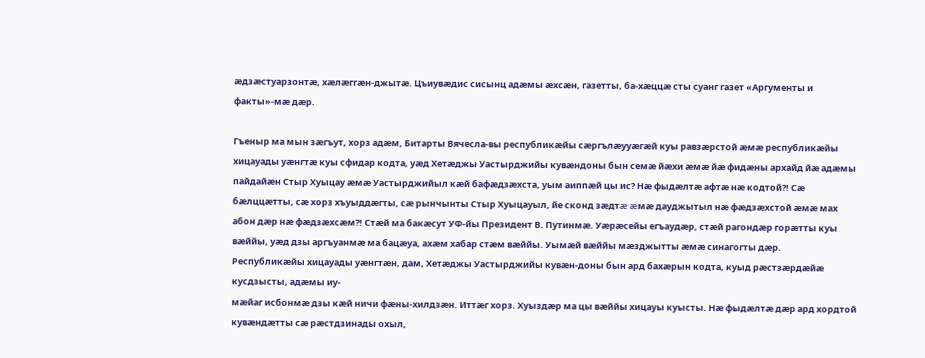æдзæстуарзонтæ, хæлæггæн-джытæ. Цъиувæдис сисынц адæмы æхсæн, газетты, ба-хæццæ сты суанг газет «Аргументы и факты»-мæ дæр.

Гъеныр ма мын зæгъут, хорз адæм, Битарты Вячесла-вы республикæйы сæргълæууæгæй куы равзæрстой æмæ республикæйы хицауады уæнгтæ куы сфидар кодта, уæд Хетæджы Уастырджийы кувæндоны бын семæ йæхи æмæ йæ фидæны архайд йæ адæмы пайдайæн Стыр Хуыцау æмæ Уастырджийыл кæй бафæдзæхста, уым аиппæй цы ис? Нæ фыдæлтæ афтæ нæ кодтой?! Сæ бæлццæтты, сæ хорз хъуыддæгты, сæ рынчынты Стыр Хуыцауыл, йе сконд зæдтæ æмæ дауджытыл нæ фæдзæхстой æмæ мах абон дæр нæ фæдзæхсæм?! Стæй ма бакæсут УФ-йы Президент В. Путинмæ. Уæрæсейы егъаудæр, стæй рагондæр горæтты куы вæййы, уæд дзы аргъуанмæ ма бацæуа, ахæм хабар стæм вæййы. Уымæй вæййы мæзджытты æмæ синагогты дæр.
Республикæйы хицауады уæнгтæн, дам, Хетæджы Уастырджийы кувæн-доны бын ард бахæрын кодта, куыд рæстзæрдæйæ кусдзысты, адæмы иу-
мæйаг исбонмæ дзы кæй ничи фæны-хилдзæн. Иттæг хорз. Хуыздæр ма цы вæййы хицауы куысты. Нæ фыдæлтæ дæр ард хордтой кувæндæтты сæ рæстдзинады охыл,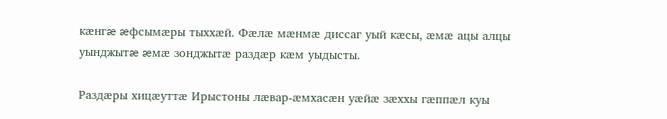кæнгæ æфсымæры тыххæй. Фæлæ мæнмæ диссаг уый кæсы, æмæ ацы алцы уынджытæ æмæ зонджытæ раздæр кæм уыдысты.

Раздæры хицæуттæ Ирыстоны лæвар-æмхасæн уæйæ зæххы гæппæл куы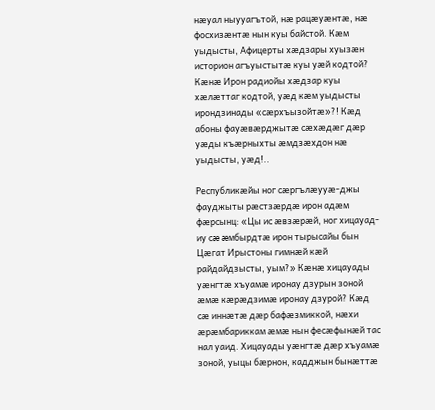нæуал ныууагътой, нæ рацæуæнтæ, нæ фосхизæнтæ нын куы байстой. Кæм уыдысты, Афицерты хæдзары хуызæн историон агъуыстытæ куы уæй кодтой? Кæнæ Ирон радиойы хæдзар куы хæлæттаг кодтой, уæд кæм уыдысты ирондзинады «сæрхъызойтæ»?! Кæд абоны фауæвæрджытæ сæхæдæг дæр уæды къæрныхты æмдзæхдон нæ уыдысты, уæд!..

Республикæйы ног сæргълæууæ-джы фауджыты рæстзæрдæ ирон адæм фæрсынц: «Цы ис æвзæрæй, ног хицауад-иу сæ æмбырдтæ ирон тырысайы бын Цæгат Ирыстоны гимнæй кæй райдайдзысты, уым?» Кæнæ хицауады уæнгтæ хъуамæ иронау дзурын зоной æмæ кæрæдзимæ иронау дзурой? Кæд сæ иннæтæ дæр бафæзмиккой, нæхи æрæмбариккам æмæ нын фесæфынæй тас нал уаид. Хицауады уæнгтæ дæр хъуамæ зоной, уыцы бæрнон, кадджын бынæттæ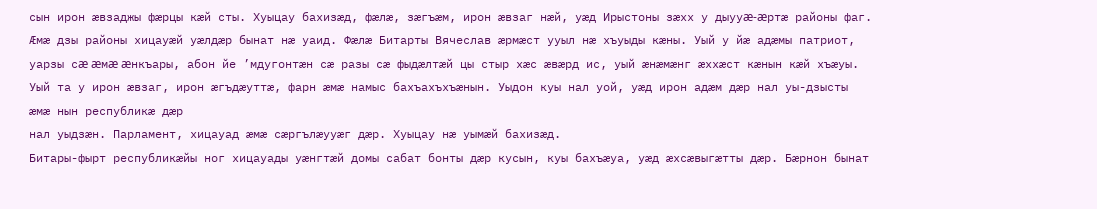сын ирон æвзаджы фæрцы кæй сты. Хуыцау бахизæд, фæлæ, зæгъæм, ирон æвзаг нæй, уæд Ирыстоны зæхх у дыууæ-æртæ районы фаг. Æмæ дзы районы хицауæй уæлдæр бынат нæ уаид. Фæлæ Битарты Вячеслав æрмæст ууыл нæ хъуыды кæны. Уый у йæ адæмы патриот, уарзы сæ æмæ æнкъары, абон йе ’мдугонтæн сæ разы сæ фыдæлтæй цы стыр хæс æвæрд ис, уый æнæмæнг æххæст кæнын кæй хъæуы. Уый та у ирон æвзаг, ирон æгъдæуттæ, фарн æмæ намыс бахъахъхъæнын. Уыдон куы нал уой, уæд ирон адæм дæр нал уы-дзысты æмæ нын республикæ дæр
нал уыдзæн. Парламент, хицауад æмæ сæргълæууæг дæр. Хуыцау нæ уымæй бахизæд.
Битары-фырт республикæйы ног хицауады уæнгтæй домы сабат бонты дæр кусын, куы бахъæуа, уæд æхсæвыгæтты дæр. Бæрнон бынат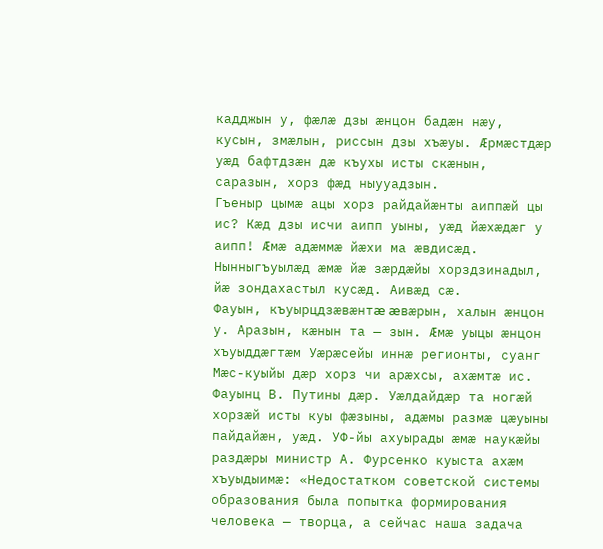кадджын у, фæлæ дзы æнцон бадæн нæу, кусын, змæлын, риссын дзы хъæуы. Æрмæстдæр уæд бафтдзæн дæ къухы исты скæнын, саразын, хорз фæд ныууадзын.
Гъеныр цымæ ацы хорз райдайæнты аиппæй цы ис? Кæд дзы исчи аипп уыны, уæд йæхæдæг у аипп! Æмæ адæммæ йæхи ма æвдисæд. Нынныгъуылæд æмæ йæ зæрдæйы хорздзинадыл, йæ зондахастыл кусæд. Аивæд сæ.
Фауын, къуырцдзæвæнтæ æвæрын, халын æнцон у. Аразын, кæнын та — зын. Æмæ уыцы æнцон хъуыддæгтæм Уæрæсейы иннæ регионты, суанг Мæс-куыйы дæр хорз чи арæхсы, ахæмтæ ис. Фауынц В. Путины дæр. Уæлдайдæр та ногæй хорзæй исты куы фæзыны, адæмы размæ цæуыны пайдайæн, уæд. УФ-йы ахуырады æмæ наукæйы раздæры министр А. Фурсенко куыста ахæм хъуыдыимæ: «Недостатком советской системы образования была попытка формирования человека — творца, а сейчас наша задача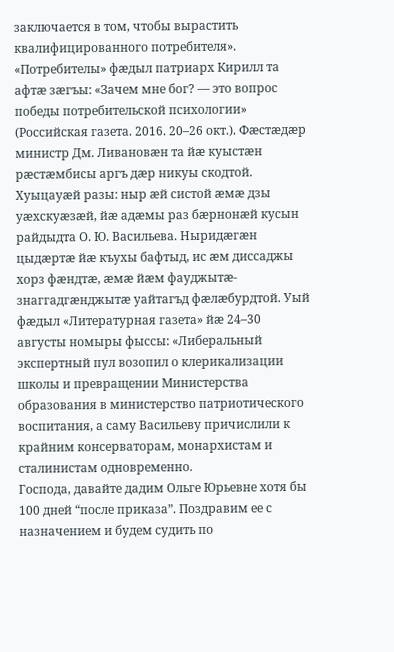заключается в том, чтобы вырастить квалифицированного потребителя». «Потребителы» фæдыл патриарх Кирилл та афтæ зæгъы: «Зачем мне бог? — это вопрос победы потребительской психологии» (Российская газета. 2016. 20–26 окт.). Фæстæдæр министр Дм. Ливановæн та йæ куыстæн рæстæмбисы аргъ дæр никуы скодтой. Хуыцауæй разы: ныр æй систой æмæ дзы уæхскуæзæй, йæ адæмы раз бæрнонæй кусын райдыдта О. Ю. Васильева. Ныридæгæн цыдæртæ йæ къухы бафтыд, ис æм диссаджы хорз фæндтæ, æмæ йæм фауджытæ-знаггадгæнджытæ уайтагъд фæлæбурдтой. Уый фæдыл «Литературная газета» йæ 24–30 августы номыры фыссы: «Либеральный экспертный пул возопил о клерикализации школы и превращении Министерства образования в министерство патриотического воспитания, а саму Васильеву причислили к крайним консерваторам, монархистам и сталинистам одновременно.
Господа, давайте дадим Ольге Юрьевне хотя бы 100 дней “после приказа”. Поздравим ее с назначением и будем судить по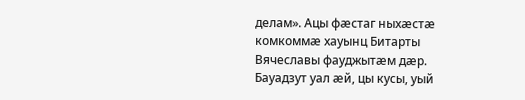делам». Ацы фæстаг ныхæстæ комкоммæ хауынц Битарты Вячеславы фауджытæм дæр. Бауадзут уал æй, цы кусы, уый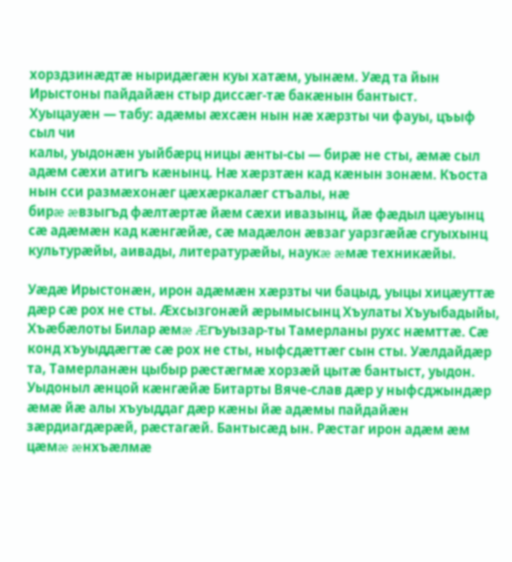хорздзинæдтæ ныридæгæн куы хатæм, уынæм. Уæд та йын Ирыстоны пайдайæн стыр диссæг-тæ бакæнын бантыст.
Хуыцауæн — табу: адæмы æхсæн нын нæ хæрзты чи фауы, цъыф сыл чи
калы, уыдонæн уыйбæрц ницы æнты-сы — бирæ не сты, æмæ сыл адæм сæхи атигъ кæнынц. Нæ хæрзтæн кад кæнын зонæм. Къоста нын сси размæхонæг цæхæркалæг стъалы, нæ
бирæ æвзыгъд фæлтæртæ йæм сæхи ивазынц, йæ фæдыл цæуынц сæ адæмæн кад кæнгæйæ, сæ мадæлон æвзаг уарзгæйæ сгуыхынц культурæйы, аивады, литературæйы, наукæ æмæ техникæйы.

Уæдæ Ирыстонæн, ирон адæмæн хæрзты чи бацыд, уыцы хицæуттæ дæр сæ рох не сты. Æхсызгонæй æрымысынц Хъулаты Хъуыбадыйы, Хъæбæлоты Билар æмæ Æгъуызар-ты Тамерланы рухс нæмттæ. Сæ конд хъуыддæгтæ сæ рох не сты, ныфсдæттæг сын сты. Уæлдайдæр та, Тамерланæн цыбыр рæстæгмæ хорзæй цытæ бантыст, уыдон. Уыдоныл æнцой кæнгæйæ Битарты Вяче-слав дæр у ныфсджындæр æмæ йæ алы хъуыддаг дæр кæны йæ адæмы пайдайæн зæрдиагдæрæй, рæстагæй. Бантысæд ын. Рæстаг ирон адæм æм цæмæ æнхъæлмæ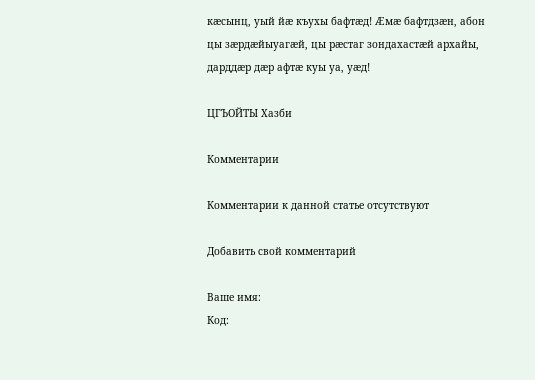кæсынц, уый йæ къухы бафтæд! Æмæ бафтдзæн, абон цы зæрдæйыуагæй, цы рæстаг зондахастæй архайы, дарддæр дæр афтæ куы уа, уæд!

ЦГЪОЙТЫ Хазби

Комментарии

Комментарии к данной статье отсутствуют

Добавить свой комментарий

Ваше имя:
Код: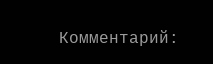Комментарий: